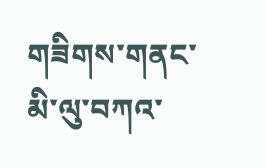གཟིགས་གནང་མི་ལུ་བཀའ་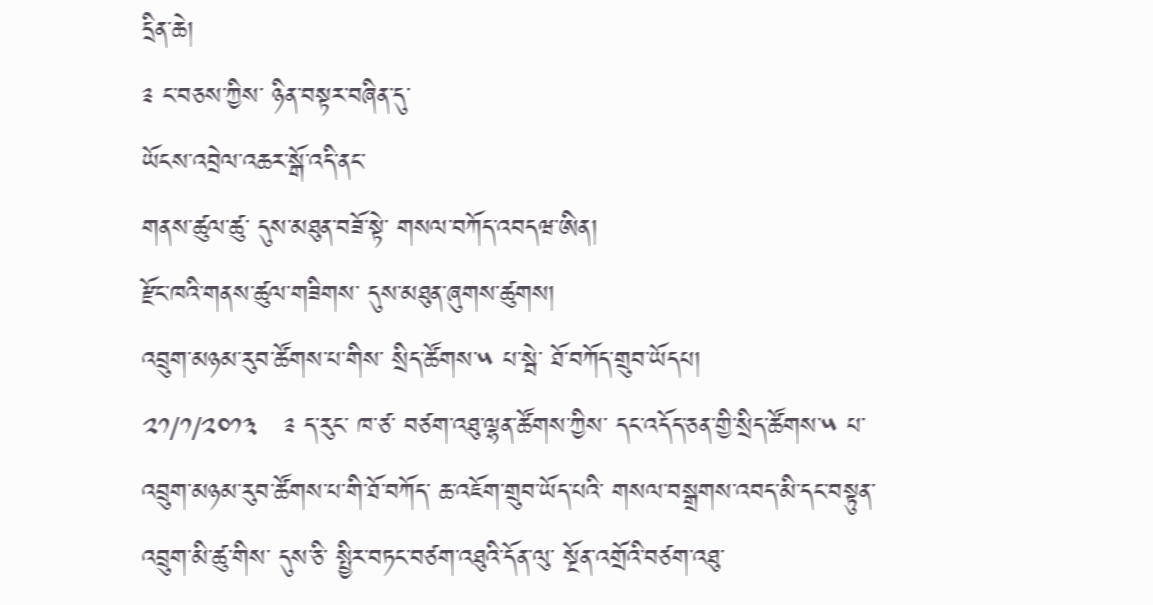དྲིན་ཆེ།
༉ ང་བཅས་ཀྱིས་ ཉིན་བསྟར་བཞིན་དུ་
ཡོངས་འབྲེལ་འཆར་སྒོ་འདི་ནང་
གནས་ཚུལ་ཚུ་ དུས་མཐུན་བཟོ་སྟེ་ གསལ་བཀོད་འབདཝ་ཨིན།
རྫོང་ཁའི་གནས་ཚུལ་གཟིགས་ དུས་མཐུན་ཞུགས་ཚུགས།
འབྲུག་མཉམ་རུབ་ཚོགས་པ་གིས་ སྲིད་ཚོགས་༥ པ་སྦེ་ ཐོ་བཀོད་གྲུབ་ཡོདཔ།
༢༡/༡/༢༠༡༣   ༉ ད་རུང་ ཁ་ཙ་ བཙག་འཐུ་ལྷན་ཚོགས་ཀྱིས་ དང་འདོད་ཅན་གྱི་སྲིད་ཚོགས་༥ པ་ འབྲུག་མཉམ་རུབ་ཚོགས་པ་གི་ཐོ་བཀོད་ ཆ་འཇོག་གྲུབ་ཡོད་པའི་ གསལ་བསྒྲགས་འབད་མི་དང་བསྟུན་ འབྲུག་མི་ཚུ་གིས་ དུས་ཅི་ སྤྱིར་བཏང་བཙག་འཐུའི་དོན་ལུ་ སྔོན་འགྲོའི་བཙག་འཐུ་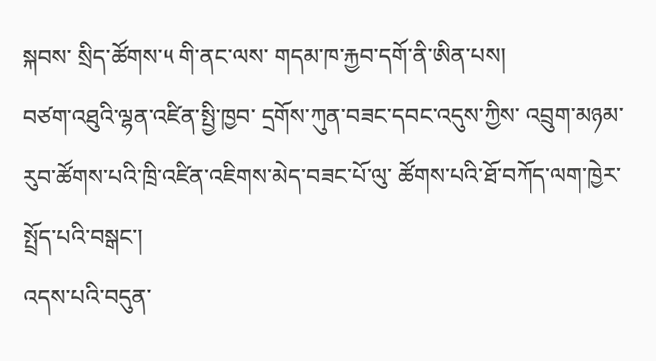སྐབས་ སྲིད་ཚོགས་༥ གི་ནང་ལས་ གདམ་ཁ་རྐྱབ་དགོ་ནི་ཨིན་པས།
བཙག་འཐུའི་ལྷན་འཛིན་སྤྱི་ཁྱབ་ དྲགོས་ཀུན་བཟང་དབང་འདུས་ཀྱིས་ འབྲུག་མཉམ་རུབ་ཚོགས་པའི་ཁྲི་འཛིན་འཇིགས་མེད་བཟང་པོ་ལུ་ ཚོགས་པའི་ཐོ་བཀོད་ལག་ཁྱེར་ སྤྲོད་པའི་བསྒང་།
འདས་པའི་བདུན་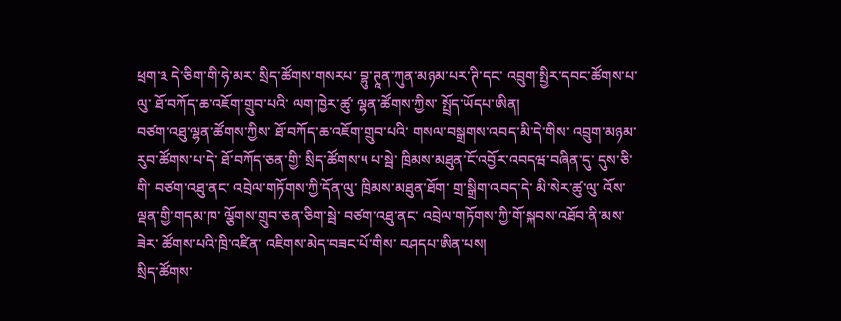ཕྲག་༣ དེ་ཅིག་གི་ཧེ་མར་ སྲིད་ཚོགས་གསརཔ་ བྷུ་ཊཱན་ཀུན་མཉམ་པར་ཊི་དང་ འབྲུག་སྤྱིར་དབང་ཚོགས་པ་ལུ་ ཐོ་བཀོད་ཆ་འཇོག་གྲུབ་པའི་ ལག་ཁྱེར་ཚུ་ ལྷན་ཚོགས་ཀྱིས་ སྤྲོད་ཡོདཔ་ཨིན།
བཙག་འཐུ་ལྷན་ཚོགས་ཀྱིས་ ཐོ་བཀོད་ཆ་འཇོག་གྲུབ་པའི་ གསལ་བསྒྲགས་འབད་མི་དེ་གིས་ འབྲུག་མཉམ་རུབ་ཚོགས་པ་དེ་ ཐོ་བཀོད་ཅན་གྱི་ སྲིད་ཚོགས་༥ པ་སྦེ་ ཁྲིམས་མཐུན་ངོ་འབྱོར་འབདཝ་བཞིན་དུ་ དུས་ཅི་གི་ བཙག་འཐུ་ནང་ འབྲེལ་གཏོགས་ཀྱི་དོན་ལུ་ ཁྲིམས་མཐུན་ཐོག་ གྲ་སྒྲིག་འབད་དེ་ མི་སེར་ཚུ་ལུ་ འོས་ལྡན་གྱི་གདམ་ཁ་ ལྕོགས་གྲུབ་ཅན་ཅིག་སྦེ་ བཙག་འཐུ་ནང་ འབྲེལ་གཏོགས་ཀྱི་གོ་སྐབས་འཐོབ་ནི་མས་ཟེར་ ཚོགས་པའི་ཁྲི་འཛིན་ འཇིགས་མེད་བཟང་པོ་གིས་ བཤདཔ་ཨིན་པས།
སྲིད་ཚོགས་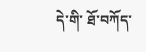དེ་གི་ ཐོ་བཀོད་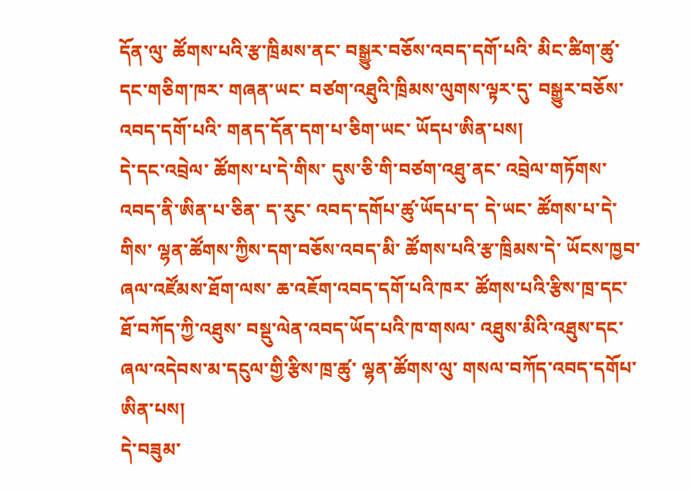དོན་ལུ་ ཚོགས་པའི་རྩ་ཁྲིམས་ནང་ བསྒྱུར་བཅོས་འབད་དགོ་པའི་ མིང་ཚིག་ཚུ་དང་གཅིག་ཁར་ གཞན་ཡང་ བཙག་འཐུའི་ཁྲིམས་ལུགས་ལྟར་དུ་ བསྒྱུར་བཅོས་འབད་དགོ་པའི་ གནད་དོན་དག་པ་ཅིག་ཡང་ ཡོདཔ་ཨིན་པས།
དེ་དང་འབྲེལ་ ཚོགས་པ་དེ་གིས་ དུས་ཅི་གི་བཙག་འཐུ་ནང་ འབྲེལ་གཏོགས་འབད་ནི་ཨིན་པ་ཅིན་ ད་རུང་ འབད་དགོཔ་ཚུ་ཡོདཔ་ད་ དེ་ཡང་ ཚོགས་པ་དེ་གིས་ ལྷན་ཚོགས་ཀྱིས་དག་བཅོས་འབད་མི་ ཚོགས་པའི་རྩ་ཁྲིམས་དེ་ ཡོངས་ཁྱབ་ཞལ་འཛོམས་ཐོག་ལས་ ཆ་འཇོག་འབད་དགོ་པའི་ཁར་ ཚོགས་པའི་རྩིས་ཁྲ་དང་ ཐོ་བཀོད་ཀྱི་འཐུས་ བསྡུ་ལེན་འབད་ཡོད་པའི་ཁ་གསལ་ འཐུས་མིའི་འཐུས་དང་ ཞལ་འདེབས་མ་དངུལ་གྱི་རྩིས་ཁྲ་ཚུ་ ལྷན་ཚོགས་ལུ་ གསལ་བཀོད་འབད་དགོཔ་ཨིན་པས།
དེ་བཟུམ་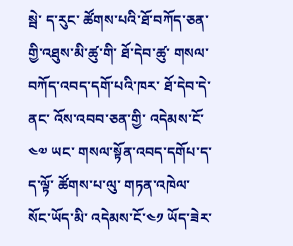སྦེ་ ད་རུང་ ཚོགས་པའི་ཐོ་བཀོད་ཅན་གྱི་འཐུས་མི་ཚུ་གི་ ཐོ་དེབ་ཚུ་ གསལ་བཀོད་འབད་དགོ་པའི་ཁར་ ཐོ་དེབ་དེ་ནང་ འོས་འབབ་ཅན་གྱི་ འདེམས་ངོ་༤༧ ཡང་ གསལ་སྟོན་འབད་དགོཔ་ད་ ད་ལྟོ་ ཚོགས་པ་ལུ་ གཏན་འཁེལ་སོང་ཡོད་མི་ འདེམས་ངོ་༤༡ ཡོད་ཟེར་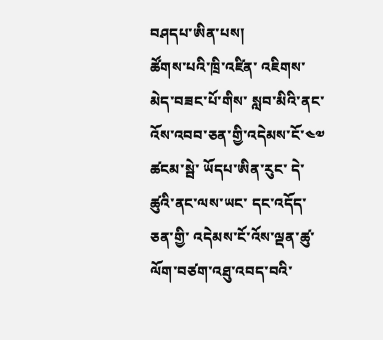བཤདཔ་ཨིན་པས།
ཚོགས་པའི་ཁྲི་འཛིན་ འཇིགས་མེད་བཟང་པོ་གིས་ སླབ་མིའི་ནང་ འོས་འབབ་ཅན་གྱི་འདེམས་ངོ་༤༧ ཚངམ་སྦེ་ ཡོདཔ་ཨིན་རུང་ དེ་ཚུའི་ནང་ལས་ཡང་ དང་འདོད་ཅན་གྱི་ འདེམས་ངོ་འོས་ལྡན་ཚུ་ ལོག་བཙག་འཐུ་འབད་བའི་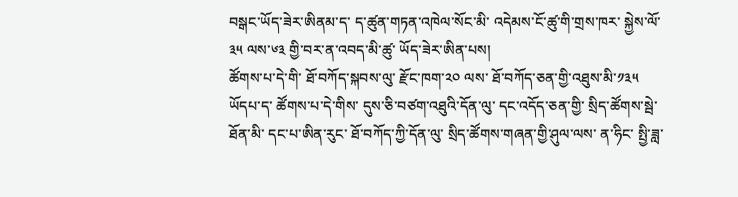བསྒང་ཡོད་ཟེར་ཨིནམ་ད་ ད་ཚུན་གཏན་འཁེལ་སོང་མི་ འདེམས་ངོ་ཚུ་གི་གྲས་ཁར་ སྐྱེས་ལོ་༣༥ ལས་༦༣ གྱི་བར་ན་འབད་མི་ཚུ་ ཡོད་ཟེར་ཨིན་པས།
ཚོགས་པ་དེ་གི་ ཐོ་བཀོད་སྐབས་ལུ་ རྫོང་ཁག་༢༠ ལས་ ཐོ་བཀོད་ཅན་གྱི་འཐུས་མི་༡༣༥ ཡོདཔ་ད་ ཚོགས་པ་དེ་གིས་ དུས་ཅི་བཙག་འཐུའི་དོན་ལུ་ དང་འདོད་ཅན་གྱི་ སྲིད་ཚོགས་སྦེ་ཐོན་མི་ དང་པ་ཨིན་རུང་ ཐོ་བཀོད་ཀྱི་དོན་ལུ་ སྲིད་ཚོགས་གཞན་གྱི་ཤུལ་ལས་ ན་ཧིང་ སྤྱི་ཟླ་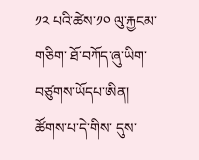༡༢ པའི་ཚེས་༡༠ ལུ་རྐྱངམ་གཅིག་ ཐོ་བཀོད་ཞུ་ཡིག་ བཙུགས་ཡོདཔ་ཨིན།
ཚོགས་པ་དེ་གིས་ དུས་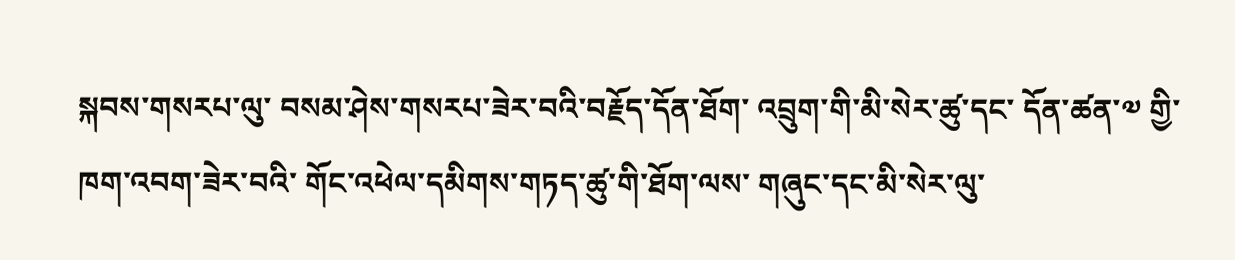སྐབས་གསརཔ་ལུ་ བསམ་ཤེས་གསརཔ་ཟེར་བའི་བརྗོད་དོན་ཐོག་ འབྲུག་གི་མི་སེར་ཚུ་དང་ དོན་ཚན་༧ གྱི་ཁག་འབག་ཟེར་བའི་ གོང་འཕེལ་དམིགས་གཏད་ཚུ་གི་ཐོག་ལས་ གཞུང་དང་མི་སེར་ལུ་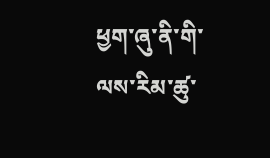ཕྱག་ཞུ་ནི་གི་ ལས་རིམ་ཚུ་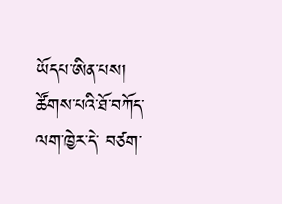ཡོདཔ་ཨིན་པས།
ཚོགས་པའི་ཐོ་བཀོད་ལག་ཁྱེར་དེ་ བཙག་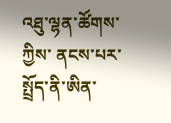འཐུ་ལྷན་ཚོགས་ཀྱིས་ ནངས་པར་ སྤྲོད་ནི་ཨིན་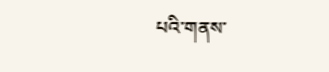པའི་གནས་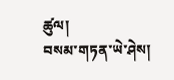ཚུལ།
བསམ་གཏན་ཡེ་ཤེས།